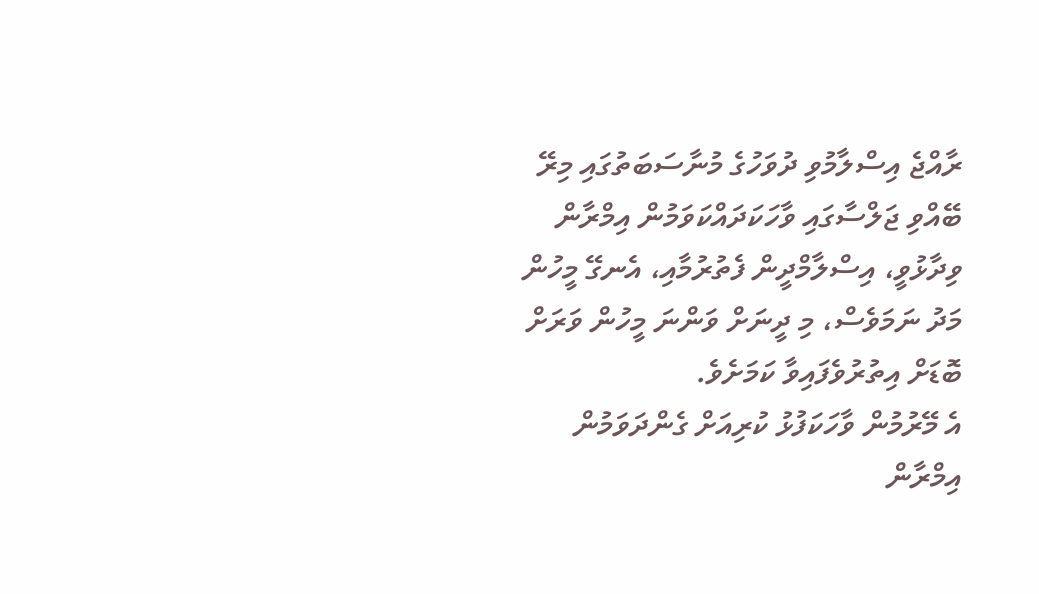ރާއްޖެ އިސްލާމުވި ދުވަހުގެ މުނާސަބަތުގައި މިރޭ ބޭއްވި ޖަލްސާގައި ވާހަކަދައްކަވަމުން އިމްރާން ވިދާޅުވީ، އިސްލާމްދީން ފެތުރުމާއި، އެނގޭ މީހުން މަދު ނަމަވެސް، މި ދީނަށް ވަންނަ މީހުން ވަރަށް ބޮޑަށް އިތުރުވެފައިވާ ކަމަށެވެ.
އެ މޭރުމުން ވާހަކަފުޅު ކުރިއަށް ގެންދަވަމުން އިމްރާން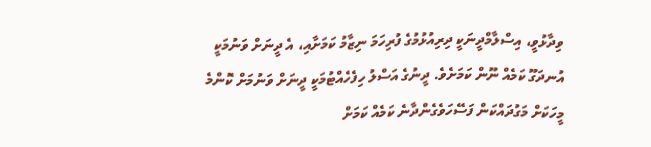ވިދާޅުވީ، އިސްލާމްދީނަކީ ދިރިއުޅުމުގެ ފުރިހަމަ ނިޒާމު ކަމަށާއި، އެ ދީނަށް ވަނުމަކީ އުނދަގޫ ކަމެއް ނޫން ކަމަށެވެ. ދީނުގެ އަސްލު ހިފެހެއްޓުމަކީ ދީނަށް ވަނުމަށް ކޮންމެ މީހަކަށް މަގުދައްކަން ފަސޭހަވެގެންދާނެ ކަމެއް ކަމަށް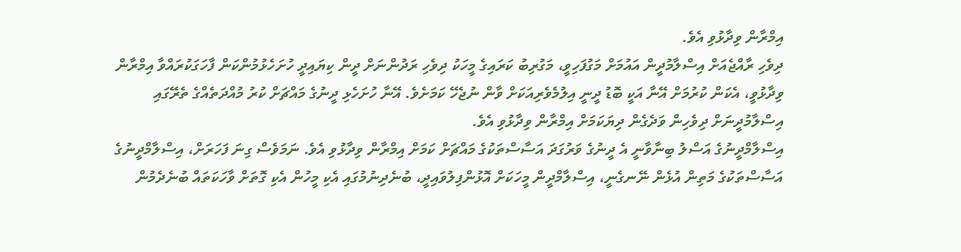އިމްރާން ވިދާޅުވި އެވެ.
ދިވެހި ރާއްޖެއަށް އިސްލާމުދީން އައުމަށް މަގުފަހިވީ، މަގުރިބު ކަރައިގެ މީހަކު ދިވެހި ރަދުންނަށް ދީން ކިޔައިދީ ހުށަހެޅުމުންކަން ފާހަގަކުރައްވާ އިމްރާން ވިދާޅުވީ، އެކަން ކުރުމަށް އޭނާ އަކީ ބޮޑު ދީނީ އިލުމެވެރިއަކަށް ވާން ނުޖެހޭ ކަމަށެވެ. އޭނާ ހުށަހެޅި ދީނުގެ މައްޗަށް ކުރު މުއްދަތެއްގެ ތެރޭގައި އިސްލާމުދީނަށް ދިވެހިން ވަދެގެން ދިޔަކަމަށް އިމްރާން ވިދާޅުވި އެވެ.
އިސްލާމްދީނުގެ އަސްލު ބިނާވާނީ އެ ދީނުގެ ވަރުގަދަ އަސާސްތަކުގެ މައްޗަށް ކަމަށް އިމްރާން ވިދާޅުވި އެވެ. ނަމަވެސް ގިނަ ފަހަރަށް، އިސްލާމްދީނުގެ އަސާސްތަކުގެ މަތިން އުޅެން ނޭނގެނީ، އިސްލާމްދީން މީހަކަށް އޮޅުންފިލުވައިދީ، ބުނެދިނުމުގައި އެކި މީހުން އެކި ގޮތަށް ވާހަކަތައް ބުނެދެމުން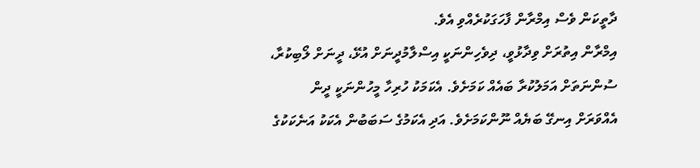ދާތީކަން ވެސް އިމްރާން ފާހަގަކުރެއްވި އެވެ.
އިމްރާން އިތުރަށް ވިދާޅުވީ، ދިވެހިންނަކީ އިސްލާމުދީނަށް އުޅޭ، ދީނަށް ލޯބިކުރާ، ސުންނަތަށް އަމަލުކުރާ ބައެއް ކަމަށެވެ. އެކަމަކު ހުރިހާ މީހުންނަކީ ދީން އެއްވަރަށް އިނގޭ ބަޔެއް ނޫންކަމަށެވެ. އަދި އެކަމުގެ ސަބަބުން އެކަކު އަނެކަކުގެ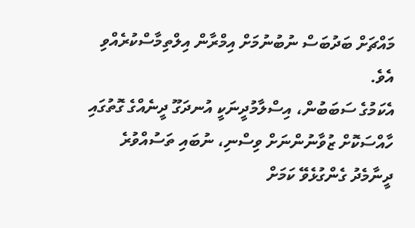މައްޗަށް ބަދުބަސް ނުބުނުމަށް އިމްރާން އިލްތިމާސްކުރެއްވި އެވެ.
އެކަމުގެ ސަބަބުން، އިސްލާމުދީނަކީ އުނދަގޫ ދީނެއްގެ ގޮތުގައި ހާއްސަކޮށް ޒުވާނުންނަށް ވިސްނި، ނުބައި ތަސުއްވުރެ ދީނާމެދު ގެންގުޅެވޭ ކަމަށް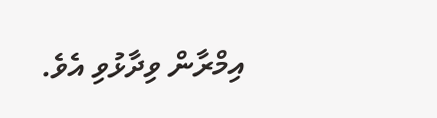އިމްރާން ވިދާޅުވި އެވެ.